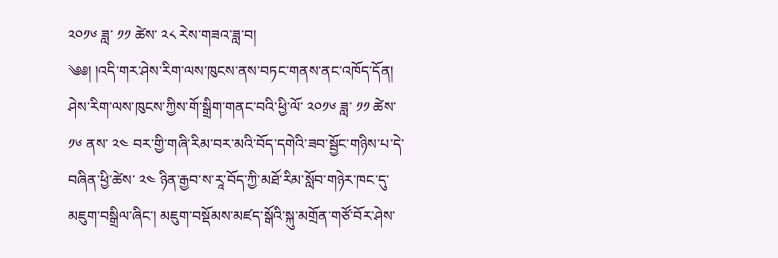༢༠༡༦ ཟླ་ ༡༡ ཚེས་ ༢༨ རེས་གཟའ་ཟླ་བ།
༄༅། །འདི་གར་ཤེས་རིག་ལས་ཁུངས་ནས་བཏང་གནས་ནང་འཁོད་དོན། ཤེས་རིག་ལས་ཁུངས་ཀྱིས་གོ་སྒྲིག་གནང་བའི་ཕྱི་ལོ་ ༢༠༡༦ ཟླ་ ༡༡ ཚེས་ ༡༦ ནས་ ༢༤ བར་གྱི་གཞི་རིམ་བར་མའི་བོད་དགེའི་ཟབ་སྦྱོང་གཉིས་པ་དེ་བཞིན་ཕྱི་ཚེས་ ༢༤ ཉིན་རྒྱབ་ས་རཱ་བོད་ཀྱི་མཐོ་རིམ་སློབ་གཉེར་ཁང་དུ་མཇུག་བསྒྲིལ་ཞིང་། མཇུག་བསྡོམས་མཛད་སྒོའི་སྐུ་མགྲོན་གཙོ་བོར་ཤེས་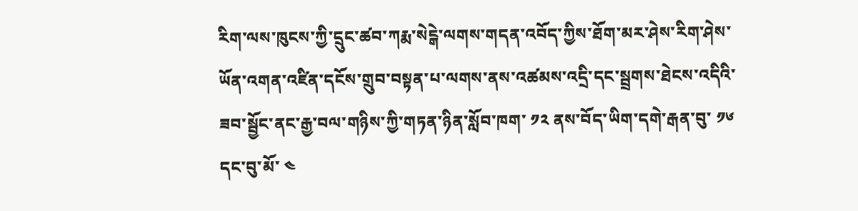རིག་ལས་ཁུངས་ཀྱི་དྲུང་ཚབ་ཀརྨ་སེངྒེ་ལགས་གདན་འབོད་ཀྱིས་ཐོག་མར་ཤེས་རིག་ཤེས་ཡོན་འགན་འཛིན་དངོས་གྲུབ་བསྟན་པ་ལགས་ནས་འཚམས་འདྲི་དང་སྦྲགས་ཐེངས་འདིའི་ཟབ་སྦྱོང་ནང་རྒྱ་བལ་གཉིས་ཀྱི་གཏན་ཉིན་སློབ་ཁག་ ༡༢ ནས་བོད་ཡིག་དགེ་རྒན་བུ་ ༡༦ དང་བུ་མོ་ ༤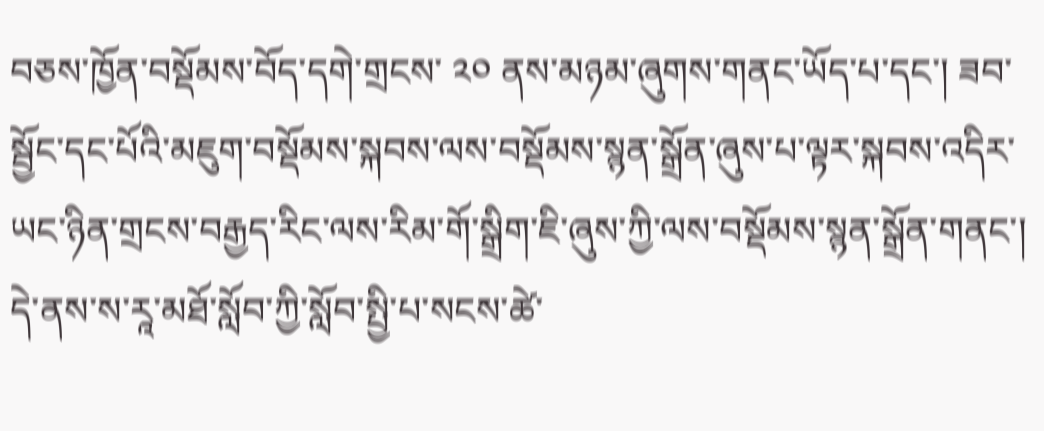བཅས་ཁྱོན་བསྡོམས་བོད་དགེ་གྲངས་ ༢༠ ནས་མཉམ་ཞུགས་གནང་ཡོད་པ་དང་། ཟབ་སྦྱོང་དང་པོའི་མཇུག་བསྡོམས་སྐབས་ལས་བསྡོམས་སྙན་སྒྲོན་ཞུས་པ་ལྟར་སྐབས་འདིར་ཡང་ཉིན་གྲངས་བརྒྱད་རིང་ལས་རིམ་གོ་སྒྲིག་ཇི་ཞུས་ཀྱི་ལས་བསྡོམས་སྙན་སྒྲོན་གནང་།
དེ་ནས་ས་རཱ་མཐོ་སློབ་ཀྱི་སློབ་སྤྱི་པ་སངས་ཚེ་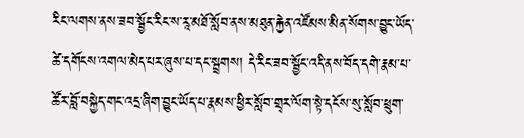རིང་ལགས་ནས་ཟབ་སྦྱོང་རིང་ས་རཱ་མཐོ་སློབ་ནས་མཐུན་རྐྱེན་འཛོམས་མིན་སོགས་བྱུང་ཡོད་ཚེ་དགོངས་འགལ་མེད་པར་ཞུས་པ་དང་སྦྲགས། དེ་རིང་ཟབ་སྦྱོང་འདི་ནས་བོད་དགེ་རྣམ་པ་ཚོར་བློ་བསྐྱེད་གང་འདྲ་ཞིག་བྱུང་ཡོད་པ་རྣམས་ཕྱིར་སློབ་གྲྭར་ལོག་སྟེ་དངོས་སུ་སློབ་ཕྲུག་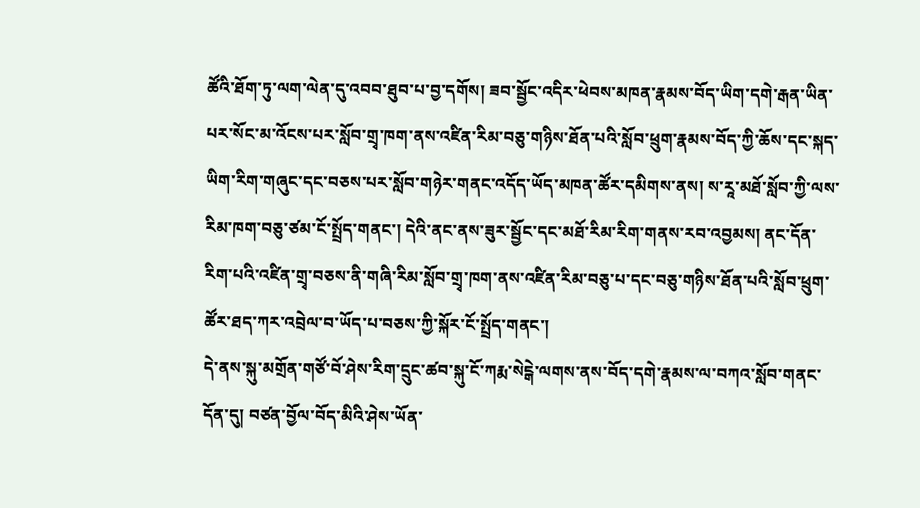ཚོའི་ཐོག་ཏུ་ལག་ལེན་དུ་འབབ་ཐུབ་པ་བྱ་དགོས། ཟབ་སྦྱོང་འདིར་ཕེབས་མཁན་རྣམས་བོད་ཡིག་དགེ་རྒན་ཡིན་པར་སོང་མ་འོངས་པར་སློབ་གྲྭ་ཁག་ནས་འཛིན་རིམ་བཅུ་གཉིས་ཐོན་པའི་སློབ་ཕྲུག་རྣམས་བོད་ཀྱི་ཆོས་དང་སྐད་ཡིག་རིག་གཞུང་དང་བཅས་པར་སློབ་གཉེར་གནང་འདོད་ཡོད་མཁན་ཚོར་དམིགས་ནས། ས་རཱ་མཐོ་སློབ་ཀྱི་ལས་རིམ་ཁག་བཅུ་ཙམ་ངོ་སྤྲོད་གནང་། དེའི་ནང་ནས་ཟུར་སྦྱོང་དང་མཐོ་རིམ་རིག་གནས་རབ་འབྱམས། ནང་དོན་རིག་པའི་འཛིན་གྲྭ་བཅས་ནི་གཞི་རིམ་སློབ་གྲྭ་ཁག་ནས་འཛིན་རིམ་བཅུ་པ་དང་བཅུ་གཉིས་ཐོན་པའི་སློབ་ཕྲུག་ཚོར་ཐད་ཀར་འབྲེལ་བ་ཡོད་པ་བཅས་ཀྱི་སྐོར་ངོ་སྤྲོད་གནང་།
དེ་ནས་སྐུ་མགྲོན་གཙོ་བོ་ཤེས་རིག་དྲུང་ཚབ་སྐུ་ངོ་ཀརྨ་སེངྒེ་ལགས་ནས་བོད་དགེ་རྣམས་ལ་བཀའ་སློབ་གནང་དོན་དུ། བཙན་བྱོལ་བོད་མིའི་ཤེས་ཡོན་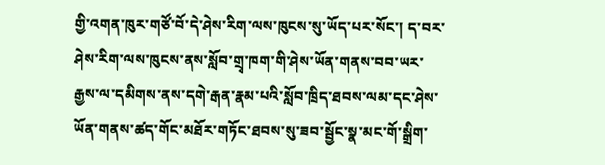གྱི་འགན་ཁུར་གཙོ་བོ་དེ་ཤེས་རིག་ལས་ཁུངས་སུ་ཡོད་པར་སོང་། ད་བར་ཤེས་རིག་ལས་ཁུངས་ནས་སློབ་གྲྭ་ཁག་གི་ཤེས་ཡོན་གནས་བབ་ཡར་རྒྱས་ལ་དམིགས་ནས་དགེ་རྒན་རྣམ་པའི་སློབ་ཁྲིད་ཐབས་ལམ་དང་ཤེས་ཡོན་གནས་ཚད་གོང་མཐོར་གཏོང་ཐབས་སུ་ཟབ་སྦྱོང་སྣ་མང་གོ་སྒྲིག་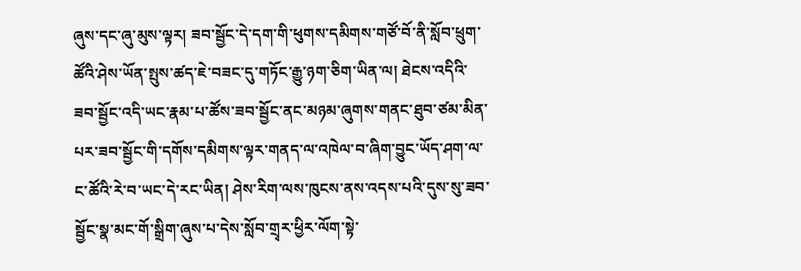ཞུས་དང་ཞུ་མུས་ལྟར། ཟབ་སྦྱོང་དེ་དག་གི་ཕུགས་དམིགས་གཙོ་བོ་ནི་སློབ་ཕྲུག་ཚོའི་ཤེས་ཡོན་སྤུས་ཚད་ཇེ་བཟང་དུ་གཏོང་རྒྱུ་ཉག་ཅིག་ཡིན་ལ། ཐེངས་འདིའི་ཟབ་སྦྱོང་འདི་ཡང་རྣམ་པ་ཚོས་ཟབ་སྦྱོང་ནང་མཉམ་ཞུགས་གནང་ཐུབ་ཙམ་མིན་པར་ཟབ་སྦྱོང་གི་དགོས་དམིགས་ལྟར་གནད་ལ་འཁེལ་བ་ཞིག་བྱུང་ཡོད་ཤག་ལ་ང་ཚོའི་རེ་བ་ཡང་དེ་རང་ཡིན། ཤེས་རིག་ལས་ཁུངས་ནས་འདས་པའི་དུས་སུ་ཟབ་སྦྱོང་སྣ་མང་གོ་སྒྲིག་ཞུས་པ་དེས་སློབ་གྲྭར་ཕྱིར་ལོག་སྟེ་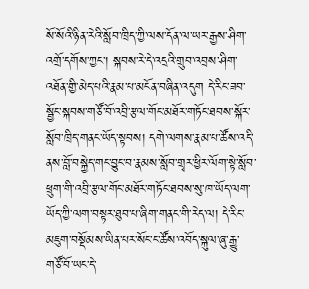སོ་སོའི་ཉིན་རེའི་སློབ་ཁྲིད་ཀྱི་ལས་དོན་ལ་ཡར་རྒྱས་ཤིག་འགྲོ་དགོས་ཀྱང་། སྐབས་རེ་དེ་འདྲའི་གྲུབ་འབྲས་ཤིག་འཐོན་གྱི་མེད་པའི་རྣམ་པ་མངོན་བཞིན་འདུག དེ་རིང་ཟབ་སྦྱོང་སྐབས་གཙོ་བོ་འབྲི་རྩལ་གོང་མཐོར་གཏོང་ཐབས་སྐོར་སློབ་ཁྲིད་གནང་ཡོད་སྟབས། དགེ་ལགས་རྣམ་པ་ཚོས་འདི་ནས་བློ་བསྐྱེད་གང་བྱུང་བ་རྣམས་སློབ་གྲྭར་ཕྱིར་ལོག་སྟེ་སློབ་ཕྲུག་གི་འབྲི་རྩལ་གོང་མཐོར་གཏོང་ཐབས་སུ་ཁ་ཡོད་ལག་ཡོད་ཀྱི་ལག་བསྟར་ཐུབ་པ་ཞིག་གནང་གི་རེད་ལ། དེ་རིང་མཇུག་བསྡོམས་ཡིན་པར་སོང་ང་ཚོས་འབོད་སྐུལ་ཞུ་རྒྱུ་གཙོ་བོ་ཡང་དེ་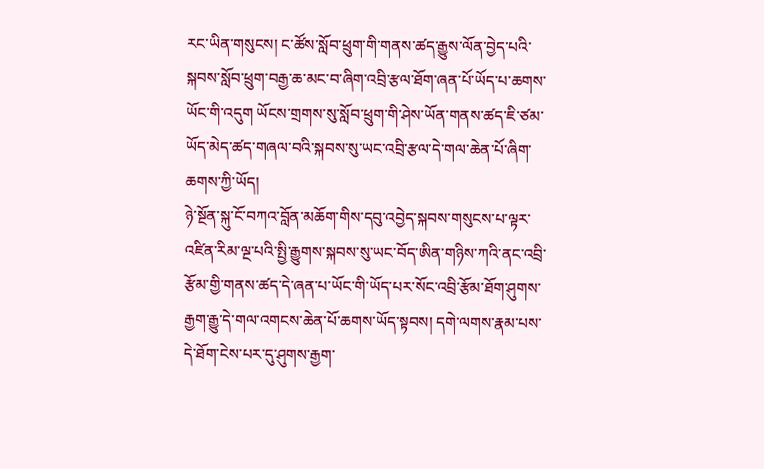རང་ཡིན་གསུངས། ང་ཚོས་སློབ་ཕྲུག་གི་གནས་ཚད་རྒྱུས་ལོན་བྱེད་པའི་སྐབས་སློབ་ཕྲུག་བརྒྱ་ཆ་མང་བ་ཞིག་འབྲི་རྩལ་ཐོག་ཞན་པོ་ཡོད་པ་ཆགས་ཡོང་གི་འདུག ཡོངས་གྲགས་སུ་སློབ་ཕྲུག་གི་ཤེས་ཡོན་གནས་ཚད་ཇི་ཙམ་ཡོད་མེད་ཚད་གཞལ་བའི་སྐབས་སུ་ཡང་འབྲི་རྩལ་དེ་གལ་ཆེན་པོ་ཞིག་ཆགས་ཀྱི་ཡོད།
ཉེ་སྔོན་སྐུ་ངོ་བཀའ་བློན་མཆོག་གིས་དབུ་འབྱེད་སྐབས་གསུངས་པ་ལྟར་འཛིན་རིམ་ལྔ་པའི་སྤྱི་རྒྱུགས་སྐབས་སུ་ཡང་བོད་ཨིན་གཉིས་ཀའི་ནང་འབྲི་རྩོམ་གྱི་གནས་ཚད་དེ་ཞན་པ་ཡོང་གི་ཡོད་པར་སོང་འབྲི་རྩོམ་ཐོག་ཤུགས་རྒྱག་རྒྱུ་དེ་གལ་འགངས་ཆེན་པོ་ཆགས་ཡོད་སྟབས། དགེ་ལགས་རྣམ་པས་དེ་ཐོག་ངེས་པར་དུ་ཤུགས་རྒྱག་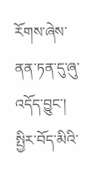རོགས་ཞེས་ནན་ཏན་དུ་ཞུ་འདོད་བྱུང་། སྤྱིར་བོད་མིའི་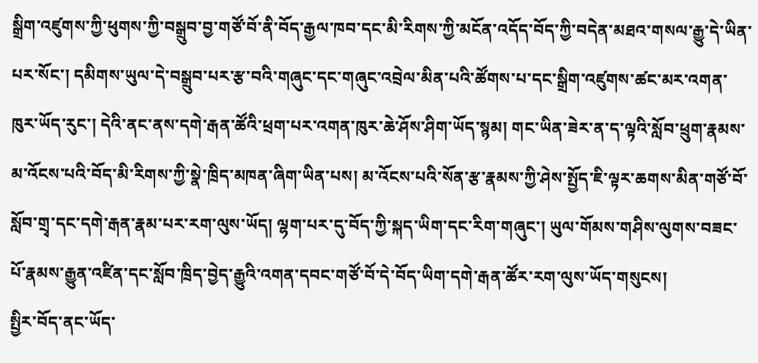སྒྲིག་འཛུགས་ཀྱི་ཕུགས་ཀྱི་བསྒྲུབ་བྱ་གཙོ་བོ་ནི་བོད་རྒྱལ་ཁབ་དང་མི་རིགས་ཀྱི་མངོན་འདོད་བོད་ཀྱི་བདེན་མཐའ་གསལ་རྒྱུ་དེ་ཡིན་པར་སོང་། དམིགས་ཡུལ་དེ་བསྒྲུབ་པར་རྩ་བའི་གཞུང་དང་གཞུང་འབྲེལ་མིན་པའི་ཚོགས་པ་དང་སྒྲིག་འཛུགས་ཚང་མར་འགན་ཁུར་ཡོད་རུང་། དེའི་ནང་ནས་དགེ་རྒན་ཚོའི་ཕྲག་པར་འགན་ཁུར་ཆེ་ཤོས་ཤིག་ཡོད་སྙམ། གང་ཡིན་ཟེར་ན་ད་ལྟའི་སློབ་ཕྲུག་རྣམས་མ་འོངས་པའི་བོད་མི་རིགས་ཀྱི་སྣེ་ཁྲིད་མཁན་ཞིག་ཡིན་པས། མ་འོངས་པའི་སོན་རྩ་རྣམས་ཀྱི་ཤེས་སྤྱོད་ཇི་ལྟར་ཆགས་མིན་གཙོ་བོ་སློབ་གྲྭ་དང་དགེ་རྒན་རྣམ་པར་རག་ལུས་ཡོད། ལྷག་པར་དུ་བོད་ཀྱི་སྐད་ཡིག་དང་རིག་གཞུང་། ཡུལ་གོམས་གཤིས་ལུགས་བཟང་པོ་རྣམས་རྒྱུན་འཛིན་དང་སློབ་ཁྲིད་བྱེད་རྒྱུའི་འགན་དབང་གཙོ་བོ་དེ་བོད་ཡིག་དགེ་རྒན་ཚོར་རག་ལུས་ཡོད་གསུངས།
སྤྱིར་བོད་ནང་ཡོད་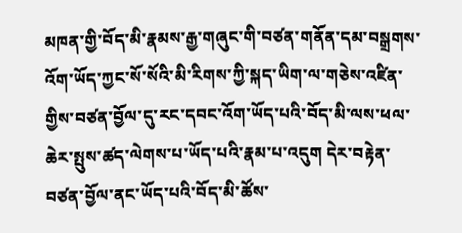མཁན་གྱི་བོད་མི་རྣམས་རྒྱ་གཞུང་གི་བཙན་གནོན་དམ་བསྒྲགས་འོག་ཡོད་ཀྱང་སོ་སོའི་མི་རིགས་ཀྱི་སྐད་ཡིག་ལ་གཅེས་འཛིན་གྱིས་བཙན་བྱོལ་དུ་རང་དབང་འོག་ཡོད་པའི་བོད་མི་ལས་ཕལ་ཆེར་སྤུས་ཚད་ལེགས་པ་ཡོད་པའི་རྣམ་པ་འདུག དེར་བརྟེན་བཙན་བྱོལ་ནང་ཡོད་པའི་བོད་མི་ཚོས་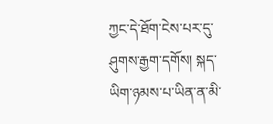ཀྱང་དེ་ཐོག་ངེས་པར་དུ་ཤུགས་རྒྱག་དགོས། སྐད་ཡིག་ཉམས་པ་ཡིན་ན་མི་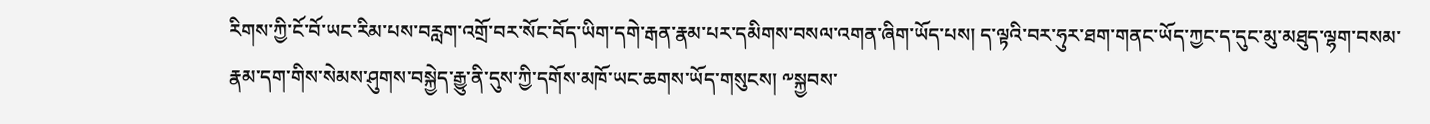རིགས་ཀྱི་ངོ་བོ་ཡང་རིམ་པས་བརླག་འགྲོ་བར་སོང་བོད་ཡིག་དགེ་རྒན་རྣམ་པར་དམིགས་བསལ་འགན་ཞིག་ཡོད་པས། ད་ལྟའི་བར་ཧུར་ཐག་གནང་ཡོད་ཀྱང་ད་དུང་མུ་མཐུད་ལྷག་བསམ་རྣམ་དག་གིས་སེམས་ཤུགས་བསྐྱེད་རྒྱུ་ནི་དུས་ཀྱི་དགོས་མཁོ་ཡང་ཆགས་ཡོད་གསུངས། ༸སྐྱབས་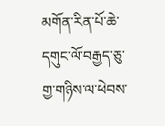མགོན་རིན་པོ་ཆེ་དགུང་ལོ་བརྒྱད་ཅུ་གྱ་གཉིས་ལ་ཕེབས་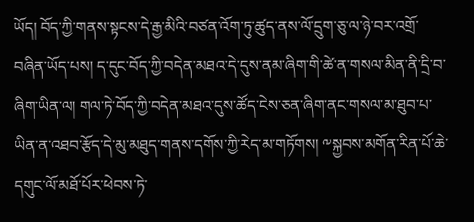ཡོད། བོད་ཀྱི་གནས་སྟངས་དེ་རྒྱ་མིའི་བཙན་འོག་ཏུ་ཚུད་ནས་ལོ་དྲུག་ཅུ་ལ་ཉེ་བར་འགྲོ་བཞིན་ཡོད་པས། ད་དུང་བོད་ཀྱི་བདེན་མཐའ་དེ་དུས་ནམ་ཞིག་གི་ཚེ་ན་གསལ་མིན་ནི་དྲི་བ་ཞིག་ཡིན་ལ། གལ་ཏེ་བོད་ཀྱི་བདེན་མཐའ་དུས་ཚོད་ངེས་ཅན་ཞིག་ནང་གསལ་མ་ཐུབ་པ་ཡིན་ན་འཐབ་རྩོད་དེ་མུ་མཐུད་གནས་དགོས་ཀྱི་རེད་མ་གཏོགས། ༸སྐྱབས་མགོན་རིན་པོ་ཆེ་དགུང་ལོ་མཐོ་པོར་ཕེབས་ཏེ་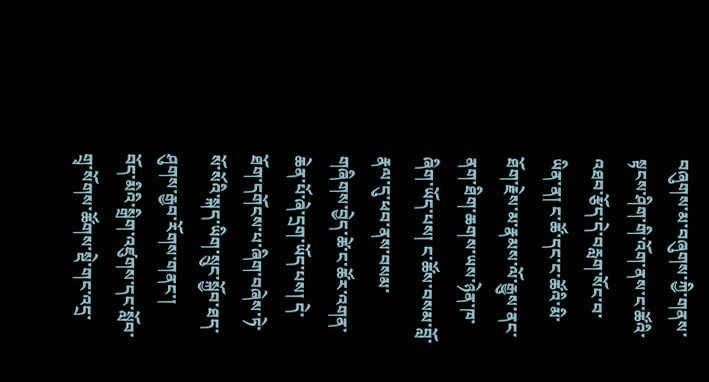བཞུགས་མ་བཞུགས་ཀྱི་གནས་སྟངས་ཤིག་གི་འོག་ནས་ང་ཚོའི་འཐབ་རྩོད་དེ་བརླག་སོང་བ་ཡིན་ན། ང་ཚོ་དང་ང་ཚོའི་མི་ཐོག་རྗེས་མ་རྣམས་ལོ་རྒྱུས་ནང་ནག་ཐིག་ཆགས་ཡས་ཉེན་ཁ་ཞིག་ཡོད་པས། ང་ཚོས་བསམ་བློ་རྣལ་དུ་ཕབ་ནས་བསམ་གཞིགས་བྱེད་ཚེ་ང་ཚོར་འགན་ཆེན་པོ་ཞེ་དྲག་ཡོད་པས། དེ་ཐོག་དགོངས་པ་ཞིག་བཞེས་ཏེ་སོ་སོའི་སྐད་ཡིག་སྲུང་སྐྱོབ་ཐད་ཤུགས་རྒྱབ་རོགས་གནང་།
བོད་མིའི་སྒྲིག་འཛུགས་དང་སློབ་གྲྭ་སོགས་ཚོགས་སྡེ་གང་འདྲ་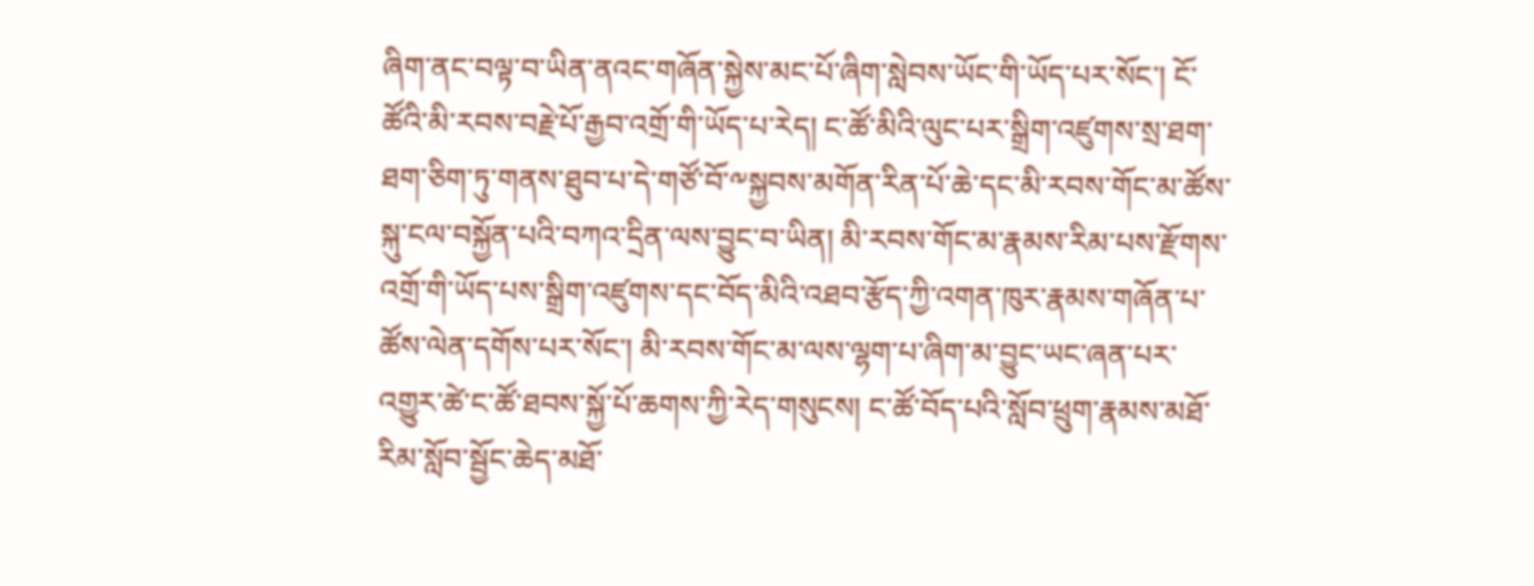ཞིག་ནང་བལྟ་བ་ཡིན་ནའང་གཞོན་སྐྱེས་མང་པོ་ཞིག་སླེབས་ཡོང་གི་ཡོད་པར་སོང་། ངོ་ཚོའི་མི་རབས་བརྗེ་པོ་རྒྱབ་འགྲོ་གི་ཡོད་པ་རེད། ང་ཚོ་མིའི་ལུང་པར་སྒྲིག་འཛུགས་སྲ་ཐག་ཐག་ཅིག་ཏུ་གནས་ཐུབ་པ་དེ་གཙོ་བོ་༸སྐྱབས་མགོན་རིན་པོ་ཆེ་དང་མི་རབས་གོང་མ་ཚོས་སྐུ་ངལ་བསྐྱོན་པའི་བཀའ་དྲིན་ལས་བྱུང་བ་ཡིན། མི་རབས་གོང་མ་རྣམས་རིམ་པས་རྫོགས་འགྲོ་གི་ཡོད་པས་སྒྲིག་འཛུགས་དང་བོད་མིའི་འཐབ་རྩོད་ཀྱི་འགན་ཁུར་རྣམས་གཞོན་པ་ཚོས་ལེན་དགོས་པར་སོང་། མི་རབས་གོང་མ་ལས་ལྷག་པ་ཞིག་མ་བྱུང་ཡང་ཞན་པར་འགྱུར་ཚེ་ང་ཚོ་ཐབས་སྐྱོ་པོ་ཆགས་ཀྱི་རེད་གསུངས། ང་ཚོ་བོད་པའི་སློབ་ཕྲུག་རྣམས་མཐོ་རིམ་སློབ་སྦྱོང་ཆེད་མཐོ་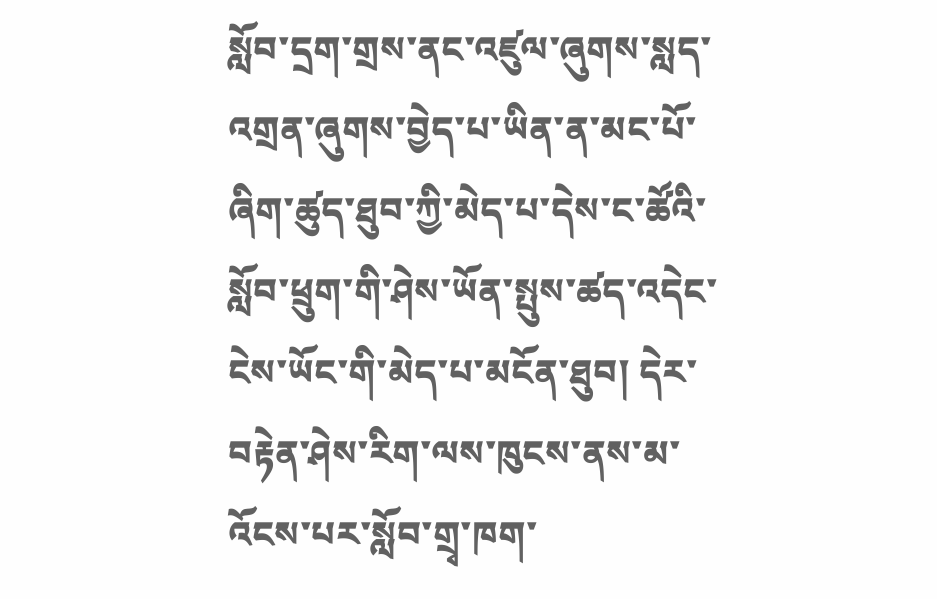སློབ་དྲག་གྲས་ནང་འཛུལ་ཞུགས་སླད་འགྲན་ཞུགས་བྱེད་པ་ཡིན་ན་མང་པོ་ཞིག་ཚུད་ཐུབ་ཀྱི་མེད་པ་དེས་ང་ཚོའི་སློབ་ཕྲུག་གི་ཤེས་ཡོན་སྤུས་ཚད་འདེང་ངེས་ཡོང་གི་མེད་པ་མངོན་ཐུབ། དེར་བརྟེན་ཤེས་རིག་ལས་ཁུངས་ནས་མ་འོངས་པར་སློབ་གྲྭ་ཁག་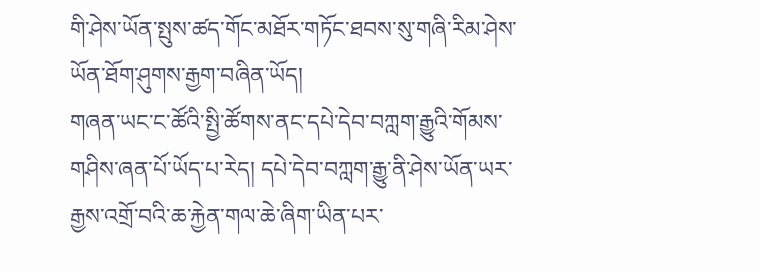གི་ཤེས་ཡོན་སྤུས་ཚད་གོང་མཐོར་གཏོང་ཐབས་སུ་གཞི་རིམ་ཤེས་ཡོན་ཐོག་ཤུགས་རྒྱག་བཞིན་ཡོད།
གཞན་ཡང་ང་ཚོའི་སྤྱི་ཚོགས་ནང་དཔེ་དེབ་བཀླག་རྒྱུའི་གོམས་གཤིས་ཞན་པོ་ཡོད་པ་རེད། དཔེ་དེབ་བཀླག་རྒྱུ་ནི་ཤེས་ཡོན་ཡར་རྒྱས་འགྲོ་བའི་ཆ་རྐྱེན་གལ་ཆེ་ཞིག་ཡིན་པར་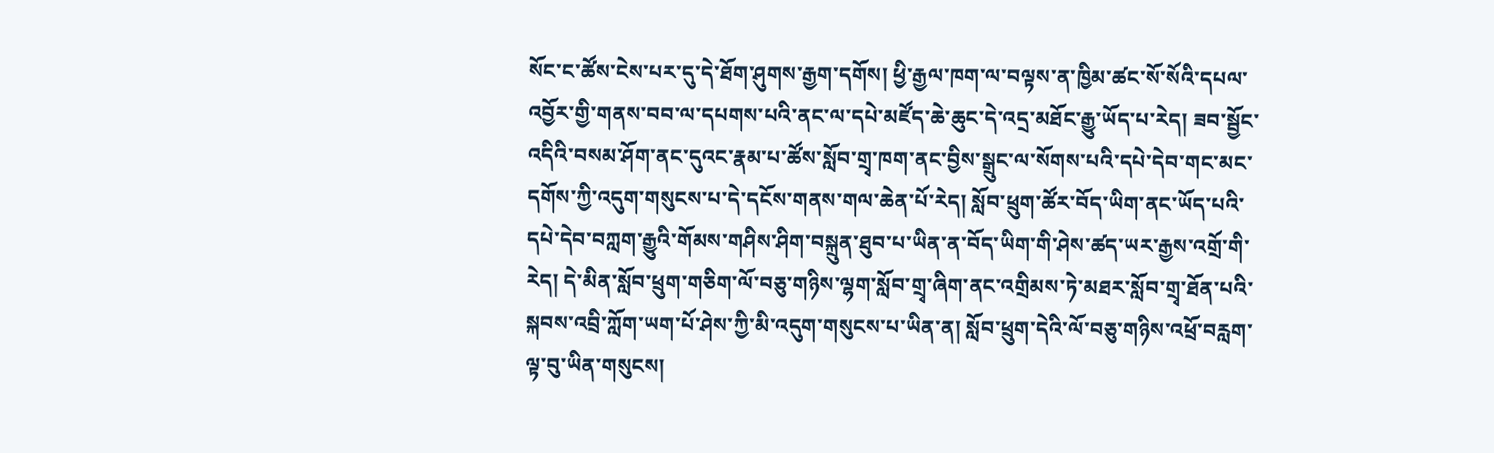སོང་ང་ཚོས་ངེས་པར་དུ་དེ་ཐོག་ཤུགས་རྒྱག་དགོས། ཕྱི་རྒྱལ་ཁག་ལ་བལྟས་ན་ཁྱིམ་ཚང་སོ་སོའི་དཔལ་འབྱོར་གྱི་གནས་བབ་ལ་དཔགས་པའི་ནང་ལ་དཔེ་མཛོད་ཆེ་ཆུང་དེ་འདྲ་མཐོང་རྒྱུ་ཡོད་པ་རེད། ཟབ་སྦྱོང་འདིའི་བསམ་ཤོག་ནང་དུའང་རྣམ་པ་ཚོས་སློབ་གྲྭ་ཁག་ནང་བྱིས་སྒྲུང་ལ་སོགས་པའི་དཔེ་དེབ་གང་མང་དགོས་ཀྱི་འདུག་གསུངས་པ་དེ་དངོས་གནས་གལ་ཆེན་པོ་རེད། སློབ་ཕྲུག་ཚོར་བོད་ཡིག་ནང་ཡོད་པའི་དཔེ་དེབ་བཀླག་རྒྱུའི་གོམས་གཤིས་ཤིག་བསྐྲུན་ཐུབ་པ་ཡིན་ན་བོད་ཡིག་གི་ཤེས་ཚད་ཡར་རྒྱས་འགྲོ་གི་རེད། དེ་མིན་སློབ་ཕྲུག་གཅིག་ལོ་བཅུ་གཉིས་ལྷག་སློབ་གྲྭ་ཞིག་ནང་འགྲིམས་ཏེ་མཐར་སློབ་གྲྭ་ཐོན་པའི་སྐབས་འབྲི་ཀློག་ཡག་པོ་ཤེས་ཀྱི་མི་འདུག་གསུངས་པ་ཡིན་ན། སློབ་ཕྲུག་དེའི་ལོ་བཅུ་གཉིས་འཕྲོ་བརླག་ལྟ་བུ་ཡིན་གསུངས།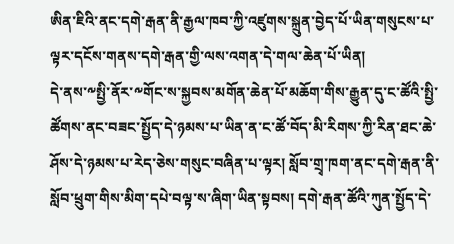ཨིན་ཇིའི་ནང་དགེ་རྒན་ནི་རྒྱལ་ཁབ་ཀྱི་འཛུགས་སྐྲུན་བྱེད་པོ་ཡིན་གསུངས་པ་ལྟར་དངོས་གནས་དགེ་རྒན་གྱི་ལས་འགན་དེ་གལ་ཆེན་པོ་ཡིན།
དེ་ནས་༸སྤྱི་ནོར་༸གོང་ས་སྐྱབས་མགོན་ཆེན་པོ་མཆོག་གིས་རྒྱུན་དུ་ང་ཚོའི་སྤྱི་ཚོགས་ནང་བཟང་སྤྱོད་དེ་ཉམས་པ་ཡིན་ན་ང་ཚོ་བོད་མི་རིགས་ཀྱི་རིན་ཐང་ཆེ་ཤོས་དེ་ཉམས་པ་རེད་ཅེས་གསུང་བཞིན་པ་ལྟར། སློབ་གྲྭ་ཁག་ནང་དགེ་རྒན་ནི་སློབ་ཕྲུག་གིས་མིག་དཔེ་བལྟ་ས་ཞིག་ཡིན་སྟབས། དགེ་རྒན་ཚོའི་ཀུན་སྤྱོད་དེ་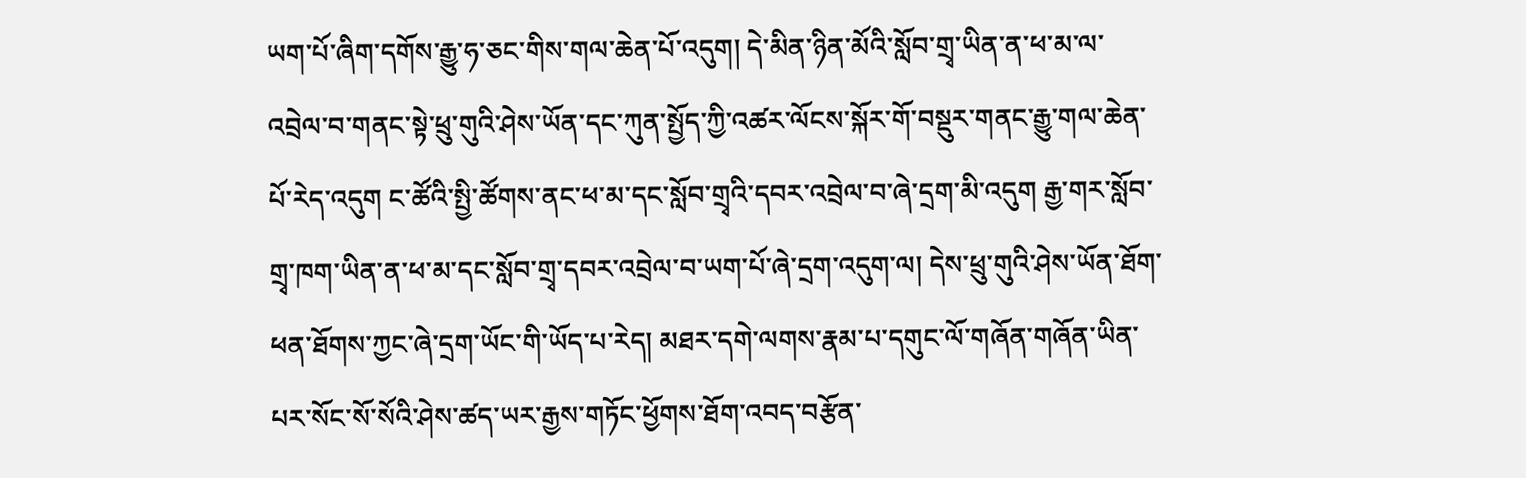ཡག་པོ་ཞིག་དགོས་རྒྱུ་ཧ་ཅང་གིས་གལ་ཆེན་པོ་འདུག། དེ་མིན་ཉིན་མོའི་སློབ་གྲྭ་ཡིན་ན་ཕ་མ་ལ་འབྲེལ་བ་གནང་སྟེ་ཕྲུ་གུའི་ཤེས་ཡོན་དང་ཀུན་སྤྱོད་ཀྱི་འཚར་ལོངས་སྐོར་གོ་བསྡུར་གནང་རྒྱུ་གལ་ཆེན་པོ་རེད་འདུག ང་ཚོའི་སྤྱི་ཚོགས་ནང་ཕ་མ་དང་སློབ་གྲྭའི་དབར་འབྲེལ་བ་ཞེ་དྲག་མི་འདུག རྒྱ་གར་སློབ་གྲྭ་ཁག་ཡིན་ན་ཕ་མ་དང་སློབ་གྲྭ་དབར་འབྲེལ་བ་ཡག་པོ་ཞེ་དྲག་འདུག་ལ། དེས་ཕྲུ་གུའི་ཤེས་ཡོན་ཐོག་ཕན་ཐོགས་ཀྱང་ཞེ་དྲག་ཡོང་གི་ཡོད་པ་རེད། མཐར་དགེ་ལགས་རྣམ་པ་དགུང་ལོ་གཞོན་གཞོན་ཡིན་པར་སོང་སོ་སོའི་ཤེས་ཚད་ཡར་རྒྱས་གཏོང་ཕྱོགས་ཐོག་འབད་བརྩོན་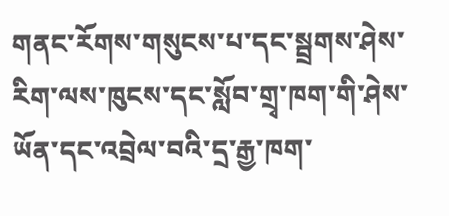གནང་རོགས་གསུངས་པ་དང་སྦྲགས་ཤེས་རིག་ལས་ཁུངས་དང་སློབ་གྲྭ་ཁག་གི་ཤེས་ཡོན་དང་འབྲེལ་བའི་དྲ་རྒྱ་ཁག་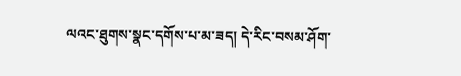ལའང་ཐུགས་སྣང་དགོས་པ་མ་ཟད། དེ་རིང་བསམ་ཤོག་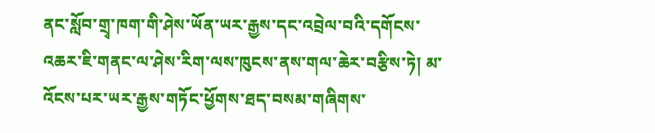ནང་སློབ་གྲྭ་ཁག་གི་ཤེས་ཡོན་ཡར་རྒྱས་དང་འབྲེལ་བའི་དགོངས་འཆར་ཇི་གནང་ལ་ཤེས་རིག་ལས་ཁུངས་ནས་གལ་ཆེར་བརྩིས་ཏེ། མ་འོངས་པར་ཡར་རྒྱས་གཏོང་ཕྱོགས་ཐད་བསམ་གཞིགས་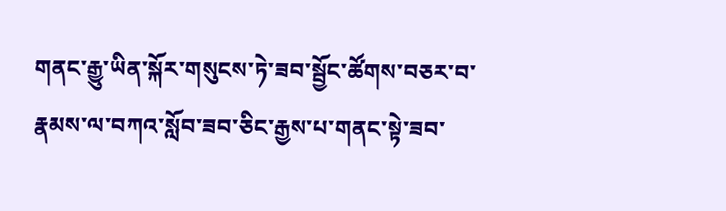གནང་རྒྱུ་ཡིན་སྐོར་གསུངས་ཏེ་ཟབ་སྦྱོང་ཚོགས་བཅར་བ་རྣམས་ལ་བཀའ་སློབ་ཟབ་ཅིང་རྒྱས་པ་གནང་སྟེ་ཟབ་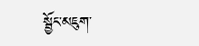སྦྱོང་མཇུག་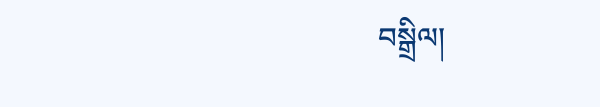བསྒྲིལ།